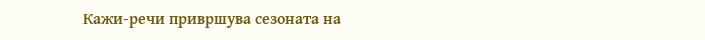Кажи-речи привршува сезоната на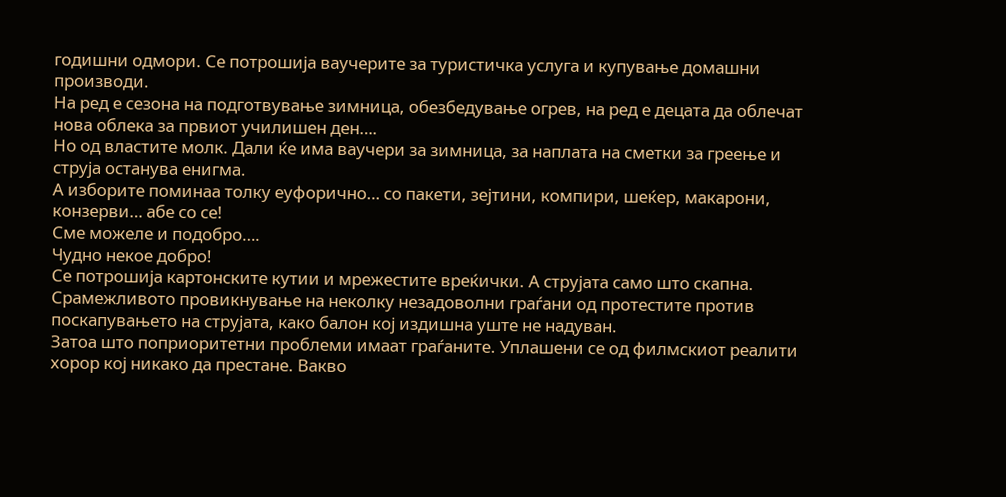годишни одмори. Се потрошија ваучерите за туристичка услуга и купување домашни производи.
На ред е сезона на подготвување зимница, обезбедување огрев, на ред е децата да облечат нова облека за првиот училишен ден….
Но од властите молк. Дали ќе има ваучери за зимница, за наплата на сметки за греење и струја останува енигма.
А изборите поминаа толку еуфорично… со пакети, зејтини, компири, шеќер, макарони, конзерви… абе со се!
Сме можеле и подобро….
Чудно некое добро!
Се потрошија картонските кутии и мрежестите вреќички. А струјата само што скапна. Срамежливото провикнување на неколку незадоволни граѓани од протестите против поскапувањето на струјата, како балон кој издишна уште не надуван.
Затоа што поприоритетни проблеми имаат граѓаните. Уплашени се од филмскиот реалити хорор кој никако да престане. Вакво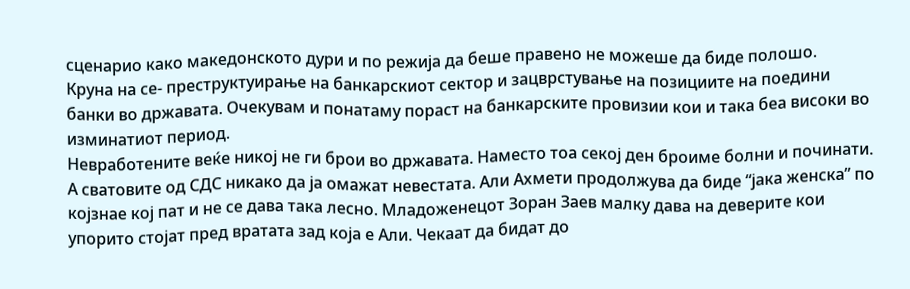сценарио како македонското дури и по режија да беше правено не можеше да биде полошо.
Круна на се- преструктуирање на банкарскиот сектор и зацврстување на позициите на поедини банки во државата. Очекувам и понатаму пораст на банкарските провизии кои и така беа високи во изминатиот период.
Невработените веќе никој не ги брои во државата. Наместо тоа секој ден броиме болни и починати.
А сватовите од СДС никако да ја омажат невестата. Али Ахмети продолжува да биде “јака женска” по којзнае кој пат и не се дава така лесно. Младоженецот Зоран Заев малку дава на деверите кои упорито стојат пред вратата зад која е Али. Чекаат да бидат до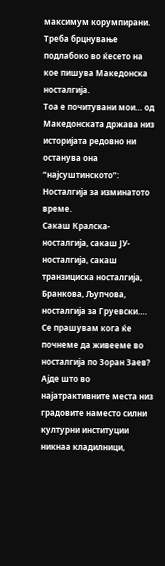максимум корумпирани.
Треба брцнување подлабоко во ќесето на кое пишува Македонска носталгија.
Тоа е почитувани мои… од Македонската држава низ историјата редовно ни останува она “најсуштинското”: Носталгија за изминатото време.
Сакаш Кралска- носталгија, сакаш ЈУ- носталгија, сакаш транзициска носталгија, Бранкова, Љупчова, носталгија за Груевски…. Се прашувам кога ќе почнеме да живееме во носталгија по Зоран Заев?
Ајде што во најатрактивните места низ градовите наместо силни културни институции никнаа кладилници,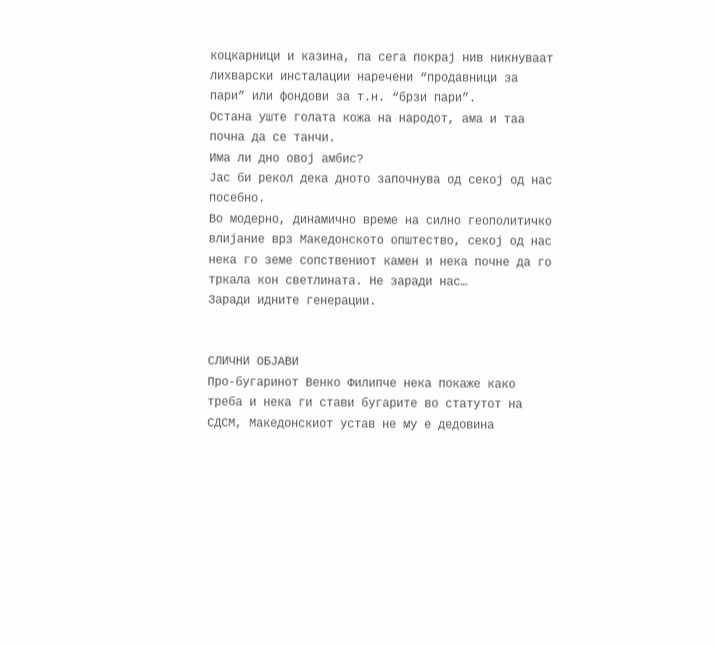коцкарници и казина, па сега покрај нив никнуваат лихварски инсталации наречени “продавници за пари” или фондови за т.н. “брзи пари”.
Остана уште голата кожа на народот, ама и таа почна да се танчи.
Има ли дно овој амбис?
Јас би рекол дека дното започнува од секој од нас посебно.
Во модерно, динамично време на силно геополитичко влијание врз Македонското општество, секој од нас нека го земе сопствениот камен и нека почне да го тркала кон светлината. Не заради нас…
Заради идните генерации.


СЛИЧНИ ОБЈАВИ
Про-бугаринот Венко Филипче нека покаже како треба и нека ги стави бугарите во статутот на СДСМ, Македонскиот устав не му е дедовина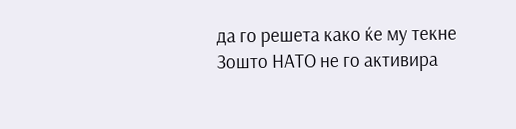да го решета како ќе му текне
Зошто НАТО не го активира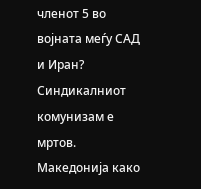членот 5 во војната меѓу САД и Иран?
Синдикалниот комунизам е мртов. Македонија како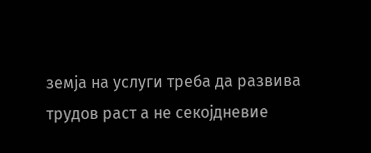земја на услуги треба да развива трудов раст а не секојдневие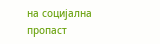на социјална пропаст